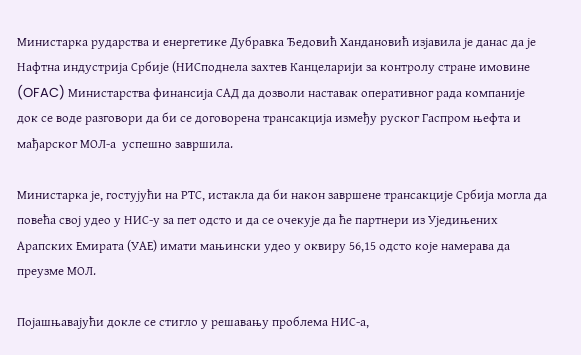Министарка рударства и енергетике Дубравка Ђедовић Хандановић изјавила је данас да је Нафтна индустрија Србије (НИСподнела захтев Канцеларији за контролу стране имовине (OFAC) Министарства финансија САД да дозволи наставак оперативног рада компаније док се воде разговори да би се договорена трансакција између руског Гаспром њефта и мађарског МОЛ-а  успешно завршила.

Министарка је, гостујући на РТС, истакла да би након завршене трансакције Србија могла да повећа свој удео у НИС-у за пет одсто и да се очекује да ће партнери из Уједињених Арапских Емирата (УАЕ) имати мањински удео у оквиру 56,15 одсто које намерава да преузме МОЛ.

Појашњавајући докле се стигло у решавању проблема НИС-а,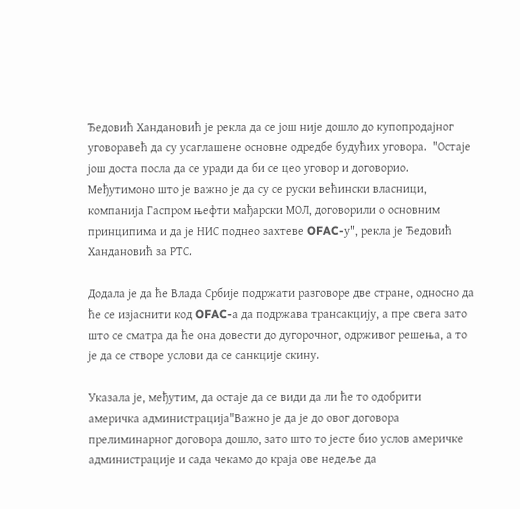Ђедовић Хандановић је рекла да се још није дошло до купопродајног уговоравећ да су усаглашене основне одредбе будућих уговора.  "Остаје још доста посла да се уради да би се цео уговор и договорио. Међутимоно што је важно је да су се руски већински власници, компанија Гаспром њефти мађарски МОЛ, договорили о основним принципима и да је НИС поднео захтеве OFAC-у", рекла је Ђедовић Хандановић за РТС.

Додала је да ће Влада Србије подржати разговоре две стране, односно да ће се изјаснити код OFAC-а да подржава трансакцију, а пре свега зато што се сматра да ће она довести до дугорочног, одрживог решења, а то је да се створе услови да се санкције скину.

Указала је, међутим, да остаје да се види да ли ће то одобрити америчка администрација"Важно је да је до овог договора прелиминарног договора дошло, зато што то јесте био услов америчке администрације и сада чекамо до краја ове недеље да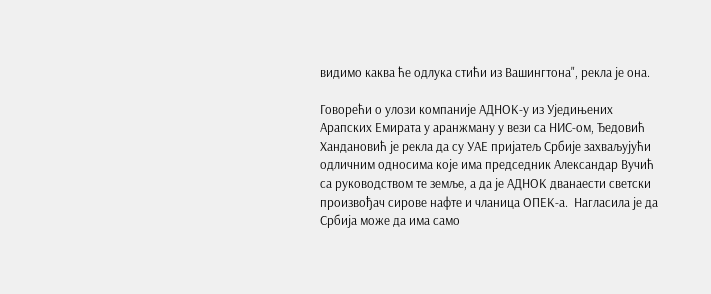видимо каква ће одлука стићи из Вашингтона", рекла је она.

Говорећи о улози компаније АДНОК-у из Уједињених Арапских Емирата у аранжману у вези са НИС-ом, Ђедовић Хандановић је рекла да су УАЕ пријатељ Србије захваљујући одличним односима које има председник Александар Вучић са руководством те земље, а да је АДНОК дванаести светски произвођач сирове нафте и чланица ОПЕК-а.  Нагласила је да Србија може да има само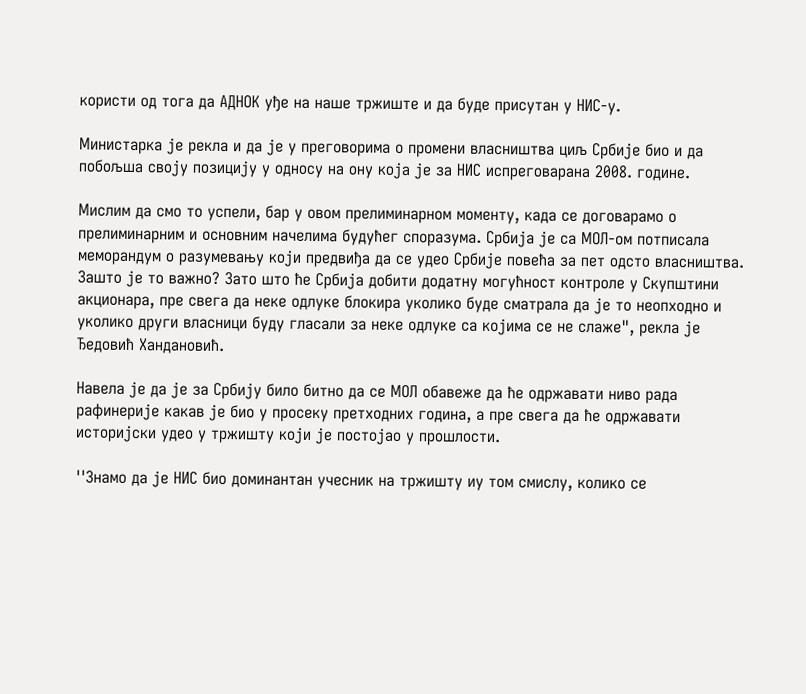користи од тога да АДНОК уђе на наше тржиште и да буде присутан у НИС-у.

Министарка је рекла и да је у преговорима о промени власништва циљ Србије био и да побољша своју позицију у односу на ону која је за НИС испреговарана 2008. године.

Мислим да смо то успели, бар у овом прелиминарном моменту, када се договарамо о прелиминарним и основним начелима будућег споразума. Србија је са МОЛ-ом потписала меморандум о разумевању који предвиђа да се удео Србије повећа за пет одсто власништва. Зашто је то важно? Зато што ће Србија добити додатну могућност контроле у Скупштини акционара, пре свега да неке одлуке блокира уколико буде сматрала да је то неопходно и уколико други власници буду гласали за неке одлуке са којима се не слаже", рекла је Ђедовић Хандановић.

Навела је да је за Србију било битно да се МОЛ обавеже да ће одржавати ниво рада рафинерије какав је био у просеку претходних година, а пре свега да ће одржавати историјски удео у тржишту који је постојао у прошлости.

''Знамо да је НИС био доминантан учесник на тржишту иу том смислу, колико се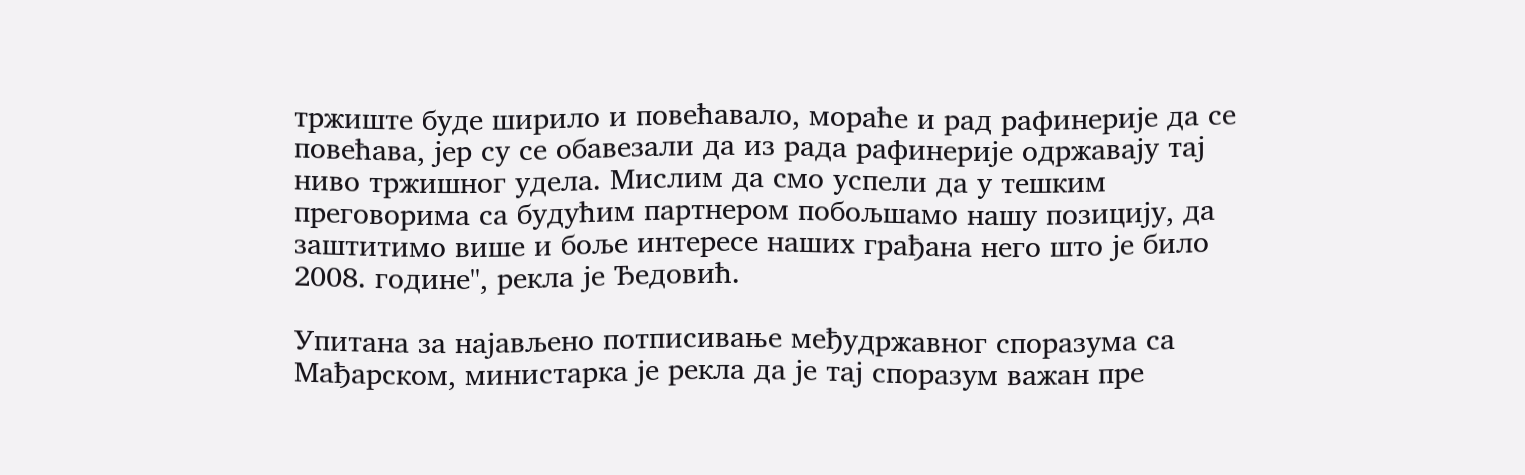тржиште буде ширило и повећавало, мораће и рад рафинерије да се повећава, јер су се обавезали да из рада рафинерије одржавају тај ниво тржишног удела. Мислим да смо успели да у тешким преговорима са будућим партнером побољшамо нашу позицију, да заштитимо више и боље интересе наших грађана него што је било 2008. године'', рекла је Ђедовић.

Упитана за најављено потписивање међудржавног споразума са Мађарском, министарка је рекла да је тај споразум важан пре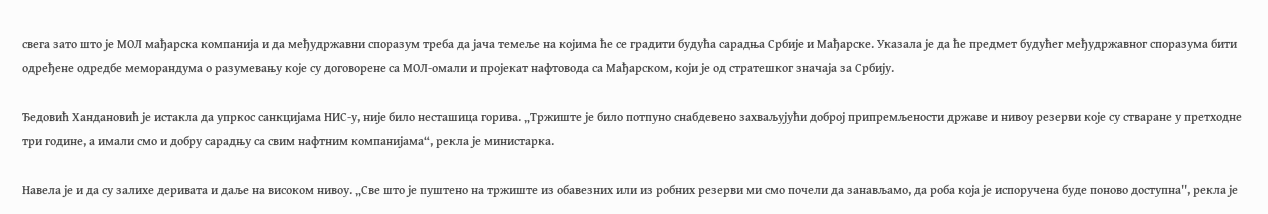свега зато што је МОЛ мађарска компанија и да међудржавни споразум треба да јача темеље на којима ће се градити будућа сарадња Србије и Мађарске. Указала је да ће предмет будућег међудржавног споразума бити одређене одредбе меморандума о разумевању које су договорене са МОЛ-омали и пројекат нафтовода са Мађарском, који је од стратешког значаја за Србију.

Ђедовић Хандановић је истакла да упркос санкцијама НИС-у, није било несташица горива. „Тржиште је било потпуно снабдевено захваљујући доброј припремљености државе и нивоу резерви које су стваране у претходне три године, а имали смо и добру сарадњу са свим нафтним компанијама“, рекла је министарка.

Навела је и да су залихе деривата и даље на високом нивоу. „Све што је пуштено на тржиште из обавезних или из робних резерви ми смо почели да занављамо, да роба која је испоручена буде поново доступна'', рекла је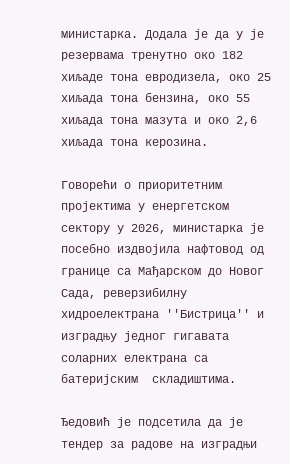министарка. Додала је да у је резервама тренутно око 182 хиљаде тона евродизела, око 25 хиљада тона бензина, око 55 хиљада тона мазута и око 2,6 хиљада тона керозина.

Говорећи о приоритетним пројектима у енергетском сектору у 2026, министарка је посебно издвојила нафтовод од границе са Мађарском до Новог Сада, реверзибилну хидроелектрана ''Бистрица'' и изградњу једног гигавата соларних електрана са батеријским  складиштима.

Ђедовић је подсетила да је тендер за радове на изградњи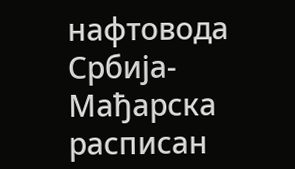нафтовода Србија-Мађарска расписан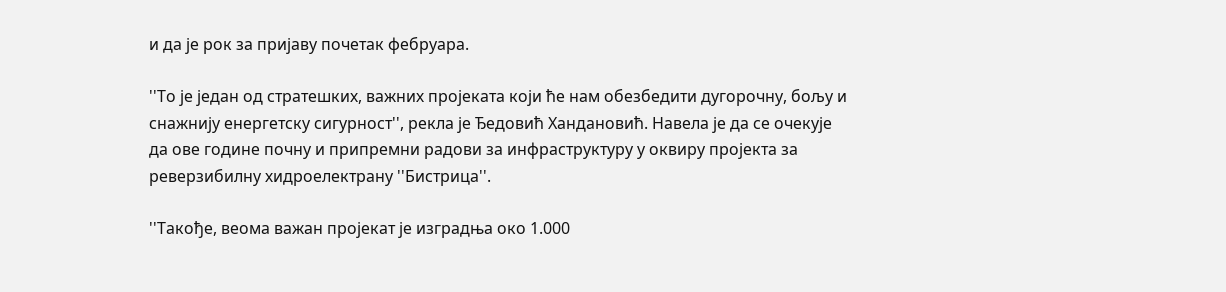и да је рок за пријаву почетак фебруара.

''То је један од стратешких, важних пројеката који ће нам обезбедити дугорочну, бољу и снажнију енергетску сигурност'', рекла је Ђедовић Хандановић. Навела је да се очекује да ове године почну и припремни радови за инфраструктуру у оквиру пројекта за реверзибилну хидроелектрану ''Бистрица''.

''Такође, веома важан пројекат је изградња око 1.000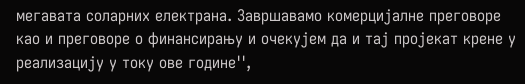мегавата соларних електрана. Завршавамо комерцијалне преговоре као и преговоре о финансирању и очекујем да и тај пројекат крене у реализацију у току ове године'',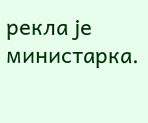рекла је министарка.